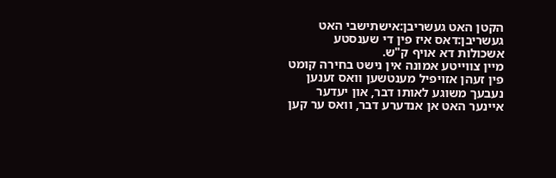הקטן האט געשריבן:אישתישבי האט געשריבן:דאס איז פין די שענסטע אשכולות דא אויף ק"ש.
מיין צווייטע אמונה אין נישט בחירה קומט פין זעהן אזויפיל מענטשען וואס זענען נעבעך משוגע לאותו דבר, און יעדער איינער האט אן אנדערע דבר, וואס ער קען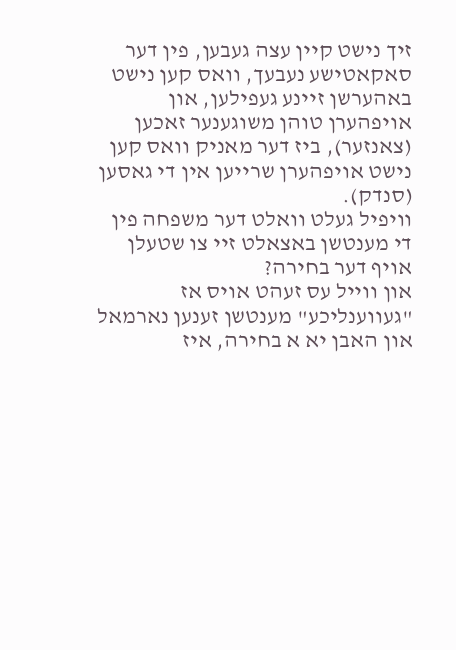זיך נישט קיין עצה געבען, פין דער סאקאטישע נעבעך, וואס קען נישט באהערשן זיינע געפילען, און אויפהערן טוהן משוגענער זאכען (צאנזער), ביז דער מאניק וואס קען נישט אויפהערן שרייען אין די גאסען (סנדק).
וויפיל געלט וואלט דער משפחה פין די מענטשן באצאלט זיי צו שטעלן אויף דער בחירה?
און ווייל עס זעהט אויס אז "געווענליכע" מענטשן זענען נארמאל און האבן יא א בחירה, איז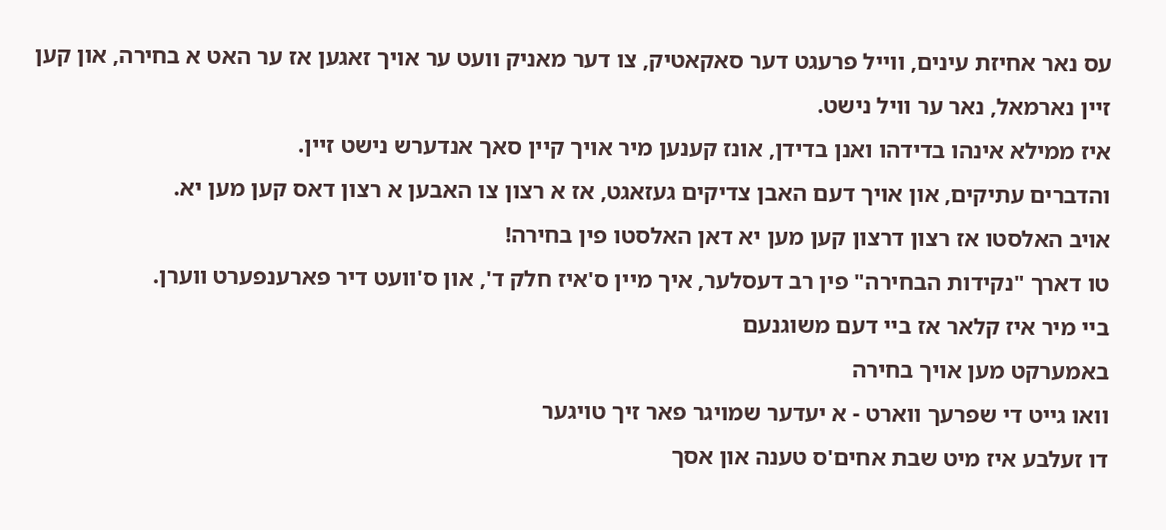עס נאר אחיזת עינים, ווייל פרעגט דער סאקאטיק, צו דער מאניק וועט ער אויך זאגען אז ער האט א בחירה, און קען זיין נארמאל, נאר ער וויל נישט.
איז ממילא אינהו בדידהו ואנן בדידן, אונז קענען מיר אויך קיין סאך אנדערש נישט זיין.
והדברים עתיקים, און אויך דעם האבן צדיקים געזאגט, אז א רצון צו האבען א רצון דאס קען מען יא.
אויב האלסטו אז רצון דרצון קען מען יא דאן האלסטו פין בחירה!
טו דארך "נקידות הבחירה" פין רב דעסלער, איך מיין ס'איז חלק ד', און ס'וועט דיר פארענפערט ווערן.
ביי מיר איז קלאר אז ביי דעם משוגנעם
באמערקט מען אויך בחירה
וואו גייט די שפרעך ווארט - א יעדער שמויגר פאר זיך טויגער
דו זעלבע איז מיט שבת אחים'ס טענה און אסך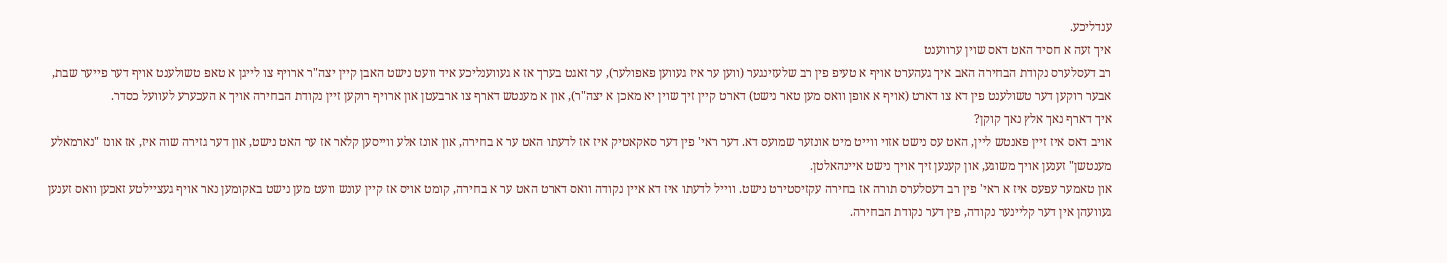ענדליכע.
איך זעה א חסיד האט דאס שוין ערווענט
רב דעסלערס נקודת הבחירה האב איך געהערט אויף א טעיפ פין רב שלעזינגער (ווען ער איז געווען פאפולער), ער זאגט בערך אז א געווענליכע איד וועט נישט האבן קיין יצה"ר ארויף צו לייגן א טאפ טשולענט אויף דער פייער שבת, אבער רוקען דער טשולענט פין דא צו דארט (אויף א אופן וואס מען טאר נישט) דארט קיין זיך שוין יא מאכן א יצה"ר), און א מענטש דארף צו ארבעטן און ארויף רוקען זיין נקודת הבחירה אויך א העכערע לעוועל כסדר.
איך דארף נאך אלץ נאך קוקן?
אױב דאס איז זיין פאנטש ליין, האט עס נישט אזוי ווייט מיט אונזער שמועס דא. דער ראי' פין דער סאקאטיק איז אז לדעתו האט ער א בחירה, און אונז אלע ווייסען קלאר אז ער האט נישט, און דער גזירה שוה איז, אז אונז "נארמאלע מענטשן" זענען אויך משוגע, און קענען זיך אויך נישט איינהאלטן.
און טאמער עפעס איז א ראי' פין רב דעסלערס תורה אז בחירה עקזיסטירט נישט. ווייל לדעתו איז דא איין נקודה וואס דארט האט ער א בחירה, קומט אויס אז קיין עונש וועט מען נישט באקומען נאר אויף געציילטע זאכען וואס זענען געוועהן אין דער קליינער נקודה, פין דער נקודת הבחירה.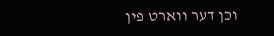וכן דער ווארט פין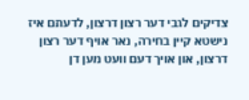צדיקים לגבי דער רצון דרצון, לדעתם איז נישטא קיין בחירה, נאר אויף דער רצון דרצון, און אויך דעם וועט מען דן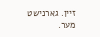זיין. גארנישט מער.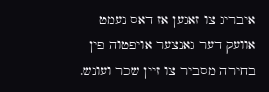איבריג צו זאגען אז דאס נעמט אוועק דער גאנצער אויפטוה פין בחירה מסביר צו זיין שכר ועונש.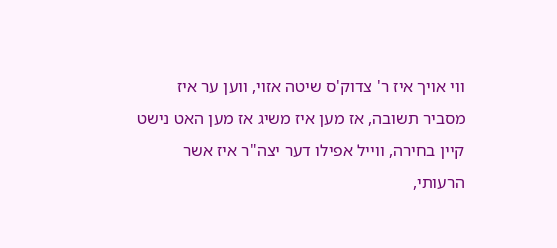ווי אויך איז ר' צדוק'ס שיטה אזוי, ווען ער איז מסביר תשובה, אז מען איז משיג אז מען האט נישט קיין בחירה, ווייל אפילו דער יצה"ר איז אשר הרעותי,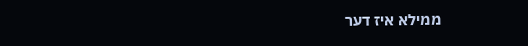ממילא איז דער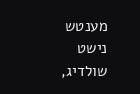מענטש נישט שולדיג,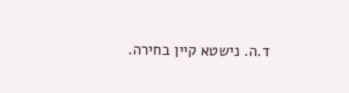ד.ה. נישטא קיין בחירה.